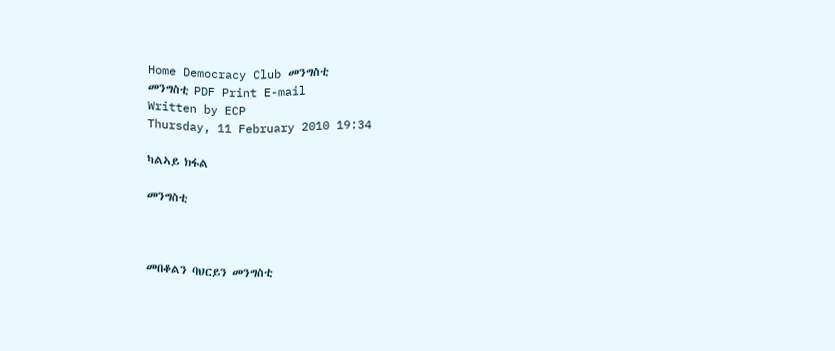Home Democracy Club መንግስቲ
መንግስቲ PDF Print E-mail
Written by ECP
Thursday, 11 February 2010 19:34

ካልኣይ ክፋል

መንግስቲ



መበቆልን ባህርይን መንግስቲ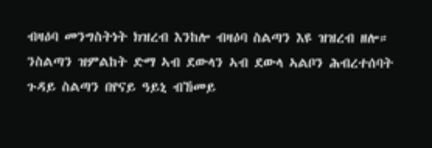ብዛዕባ መንግስትነት ክዝረብ እንከሎ ብዛዕባ ስልጣን እዩ ዝዝረብ ዘሎ። ንስልጣን ዝምልከት ድማ ኣብ ደውላን ኣብ ደውላ ኣልቦን ሕብረተሰባት ጉዳይ ስልጣን በየናይ ዓይኒ ብኸመይ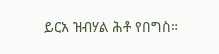ይርአ ዝብሃል ሕቶ የበግስ።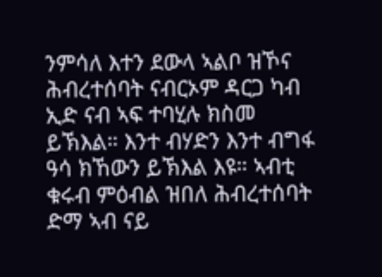ንምሳለ እተን ደውላ ኣልቦ ዝኾና ሕብረተሰባት ናብርኦም ዳርጋ ካብ ኢድ ናብ ኣፍ ተባሂሉ ክስመ ይኽእል። እንተ ብሃድን እንተ ብግፋ ዓሳ ክኸውን ይኽእል እዩ። ኣብቲ ቁሩብ ምዕብል ዝበለ ሕብረተሰባት ድማ ኣብ ናይ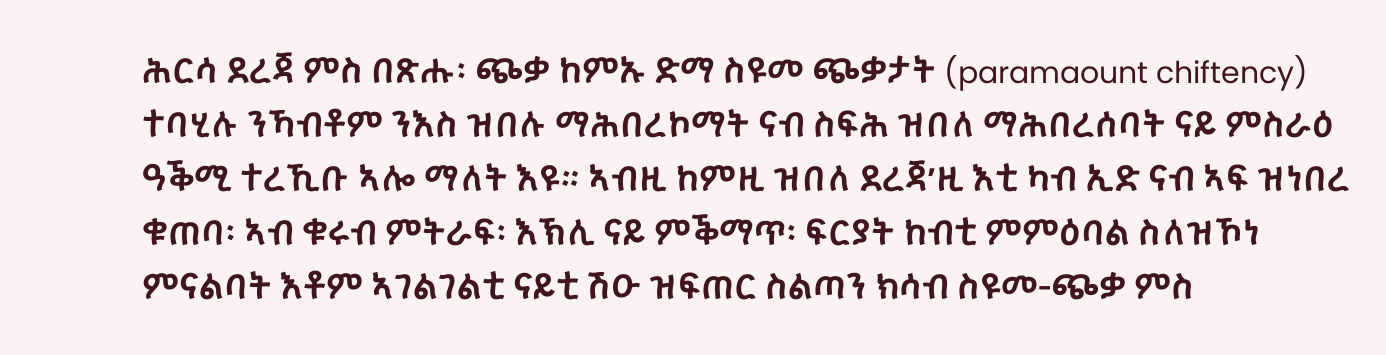ሕርሳ ደረጃ ምስ በጽሑ፡ ጭቃ ከምኡ ድማ ስዩመ ጭቃታት (paramaount chiftency) ተባሂሉ ንኻብቶም ንእስ ዝበሉ ማሕበረኮማት ናብ ስፍሕ ዝበለ ማሕበረሰባት ናይ ምስራዕ ዓቕሚ ተረኺቡ ኣሎ ማለት እዩ። ኣብዚ ከምዚ ዝበለ ደረጃ’ዚ እቲ ካብ ኢድ ናብ ኣፍ ዝነበረ ቁጠባ፡ ኣብ ቁሩብ ምትራፍ፡ እኽሊ ናይ ምቕማጥ፡ ፍርያት ከብቲ ምምዕባል ስለዝኾነ ምናልባት እቶም ኣገልገልቲ ናይቲ ሽዑ ዝፍጠር ስልጣን ክሳብ ስዩመ-ጭቃ ምስ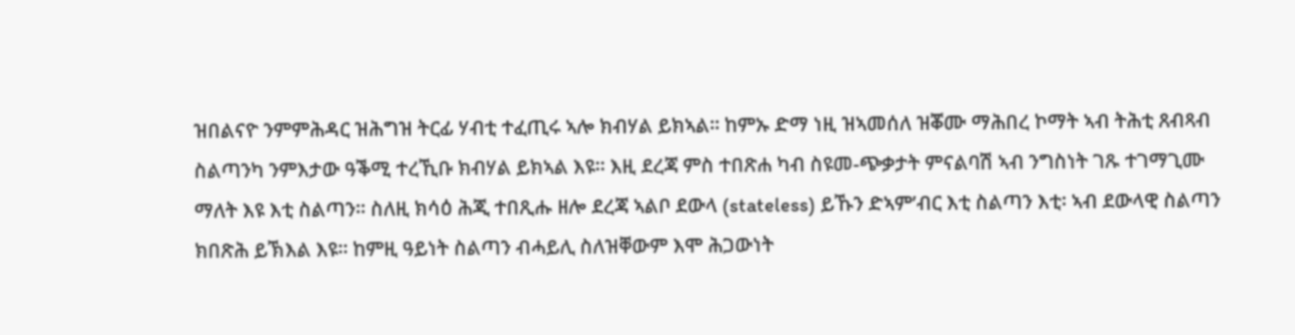ዝበልናዮ ንምምሕዳር ዝሕግዝ ትርፊ ሃብቲ ተፈጢሩ ኣሎ ክብሃል ይክኣል። ከምኡ ድማ ነዚ ዝኣመሰለ ዝቖሙ ማሕበረ ኮማት ኣብ ትሕቲ ጸብጻብ ስልጣንካ ንምእታው ዓቕሚ ተረኺቡ ክብሃል ይክኣል እዩ። እዚ ደረጃ ምስ ተበጽሐ ካብ ስዩመ-ጭቃታት ምናልባሽ ኣብ ንግስነት ገጹ ተገማጊሙ ማለት እዩ እቲ ስልጣን። ስለዚ ክሳዕ ሕጂ ተበጺሑ ዘሎ ደረጃ ኣልቦ ደውላ (stateless) ይኹን ድኣም’ብር እቲ ስልጣን እቲ፡ ኣብ ደውላዊ ስልጣን ክበጽሕ ይኽእል እዩ። ከምዚ ዓይነት ስልጣን ብሓይሊ ስለዝቐውም እሞ ሕጋውነት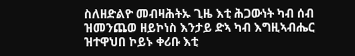ስለዘድልዮ መብዛሕትኡ ጊዜ እቲ ሕጋውነት ካብ ሰብ ዝመንጨወ ዘይኮነስ እንታይ ድኣ ካብ እግዚኣብሔር ዝተዋህበ ኮይኑ ቀሪቡ እቲ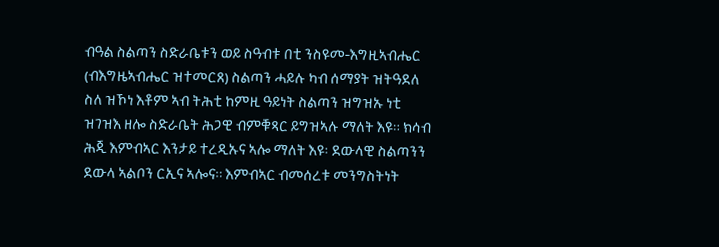ብዓል ስልጣን ስድራቤቱን ወይ ስዓብቱ በቲ ንስዩመ-እግዚኣብሔር (ብእግዜኣብሔር ዝተመርጸ) ስልጣን ሓይሉ ካብ ሰማያት ዝትዓደለ ስለ ዝኾነ እቶም ኣብ ትሕቲ ከምዚ ዓይነት ስልጣን ዝግዝኡ ነቲ ዝገዝእ ዘሎ ስድራቤት ሕጋዊ ብምቑጻር ይግዝኣሉ ማለት እዩ። ክሳብ ሕጂ እምብኣር እንታይ ተረዲኡና ኣሎ ማለት እዩ፡ ደውላዊ ስልጣንን ደውላ ኣልቦን ርኢና ኣሎና። እምብኣር ብመሰረቱ መንግስትነት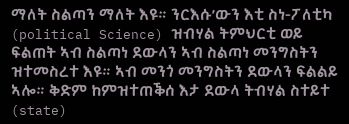ማለት ስልጣን ማለት እዩ። ንርእሱ’ውን እቲ ስነ-ፖለቲካ (political Science) ዝብሃል ትምህርቲ ወይ ፍልጠት ኣብ ስልጣነ ደውላን ኣብ ስልጣነ መንግስትን ዝተመስረተ እዩ። ኣብ መንጎ መንግስትን ደውላን ፍልልይ ኣሎ። ቅድም ከምዝተጠቕሰ እታ ደውላ ትብሃል ስተይተ (state)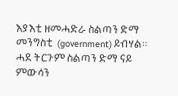እያ እቲ ዘመሓድራ ስልጣን ድማ መንግስቲ  (government) ይብሃል። ሓደ ትርጉም ስልጣን ድማ ናይ ምውሳን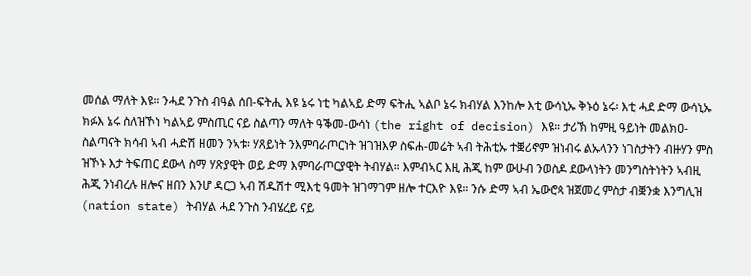መሰል ማለት እዩ። ንሓደ ንጉስ ብዓል ሰበ-ፍትሒ እዩ ኔሩ ነቲ ካልኣይ ድማ ፍትሒ ኣልቦ ኔሩ ክብሃል እንከሎ እቲ ውሳኒኡ ቅኑዕ ኔሩ፡ እቲ ሓደ ድማ ውሳኒኡ ክፉእ ኔሩ ስለዝኾነ ካልኣይ ምስጢር ናይ ስልጣን ማለት ዓቕመ-ውሳነ (the right of decision) እዩ። ታሪኽ ከምዚ ዓይነት መልክዐ-ስልጣናት ክሳብ ኣብ ሓድሽ ዘመን ንኣቱ፡ ሃጸይነት ንእምባራጦርነት ዝገዝእዎ ስፍሐ-መሬት ኣብ ትሕቲኡ ተቛሪኖም ዝነብሩ ልኡላንን ነገስታትን ብዙሃን ምስ ዝኾኑ እታ ትፍጠር ደውላ ስማ ሃጽያዊት ወይ ድማ እምባራጦርያዊት ትብሃል። እምብኣር እዚ ሕጂ ከም ውሁብ ንወስዶ ደውላነትን መንግስትነትን ኣብዚ ሕጂ ንነብረሉ ዘሎና ዘበን እንሆ ዳርጋ ኣብ ሽዱሽተ ሚእቲ ዓመት ዝገማገም ዘሎ ተርእዮ እዩ። ንሱ ድማ ኣብ ኤውሮጳ ዝጀመረ ምስታ ብቛንቋ እንግሊዝ (nation state) ትብሃል ሓደ ንጉስ ንብሄረይ ናይ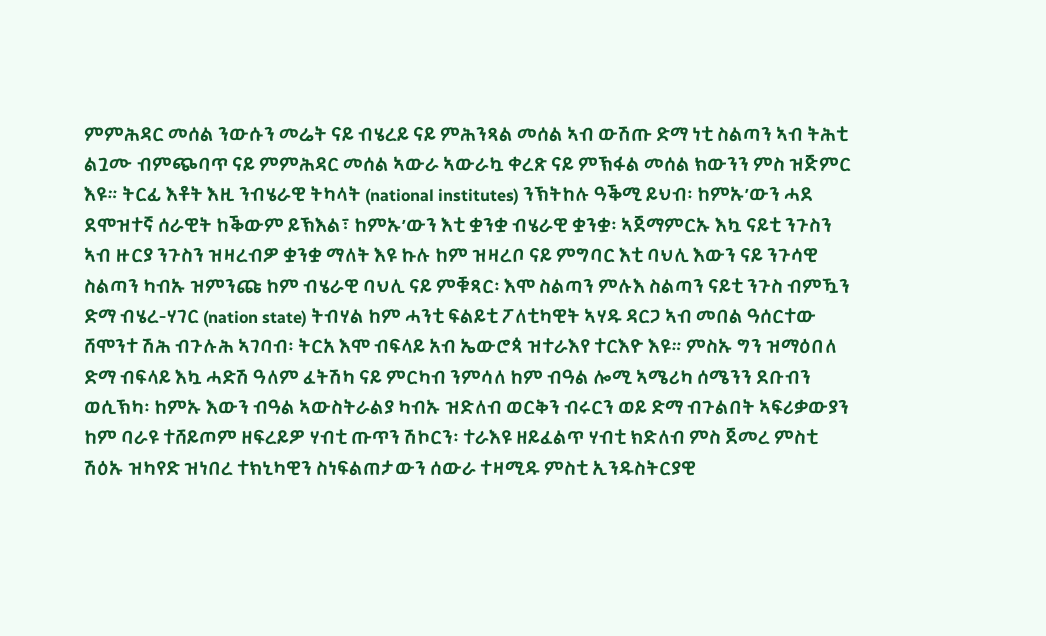ምምሕዳር መሰል ንውሱን መሬት ናይ ብሄረይ ናይ ምሕንጻል መሰል ኣብ ውሽጡ ድማ ነቲ ስልጣን ኣብ ትሕቲ ልጓሙ ብምጭባጥ ናይ ምምሕዳር መሰል ኣውራ ኣውራኳ ቀረጽ ናይ ምኽፋል መሰል ክውንን ምስ ዝጅምር እዩ። ትርፊ እቶት እዚ ንብሄራዊ ትካላት (national institutes) ንኽትከሉ ዓቕሚ ይህብ፡ ከምኡ’ውን ሓደ ደሞዝተኛ ሰራዊት ከቕውም ይኽእል፣ ከምኡ’ውን እቲ ቋንቋ ብሄራዊ ቋንቋ፡ ኣጀማምርኡ እኳ ናይቲ ንጉስን ኣብ ዙርያ ንጉስን ዝዛረብዎ ቋንቋ ማለት እዩ ኩሉ ከም ዝዛረቦ ናይ ምግባር እቲ ባህሊ እውን ናይ ንጉሳዊ ስልጣን ካብኡ ዝምንጩ ከም ብሄራዊ ባህሊ ናይ ምቑጻር፡ እሞ ስልጣን ምሉእ ስልጣን ናይቲ ንጉስ ብምዃን ድማ ብሄረ-ሃገር (nation state) ትብሃል ከም ሓንቲ ፍልይቲ ፖለቲካዊት ኣሃዱ ዳርጋ ኣብ መበል ዓሰርተው ሸሞንተ ሽሕ ብጉሉሕ ኣገባብ፡ ትርአ እሞ ብፍላይ አብ ኤውሮጳ ዝተራእየ ተርእዮ እዩ። ምስኡ ግን ዝማዕበለ ድማ ብፍላይ እኳ ሓድሽ ዓለም ፈትሽካ ናይ ምርካብ ንምሳለ ከም ብዓል ሎሚ ኣሜሪካ ሰሜንን ደቡብን ወሲኽካ፡ ከምኡ እውን ብዓል ኣውስትራልያ ካብኡ ዝድለብ ወርቅን ብሩርን ወይ ድማ ብጉልበት ኣፍሪቃውያን ከም ባራዩ ተሸይጦም ዘፍረይዎ ሃብቲ ጡጥን ሽኮርን፡ ተራእዩ ዘይፈልጥ ሃብቲ ክድለብ ምስ ጀመረ ምስቲ ሽዕኡ ዝካየድ ዝነበረ ተክኒካዊን ስነፍልጠታውን ሰውራ ተዛሚዱ ምስቲ ኢንዱስትርያዊ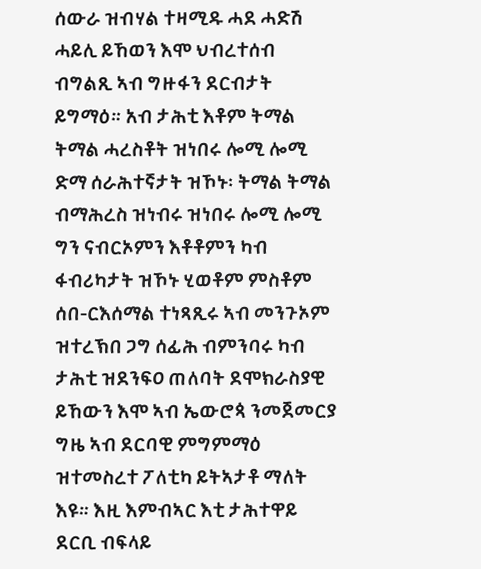ሰውራ ዝብሃል ተዛሚዱ ሓደ ሓድሽ ሓይሊ ይኸወን እሞ ህብረተሰብ ብግልጺ ኣብ ግዙፋን ደርብታት ይግማዕ። አብ ታሕቲ እቶም ትማል ትማል ሓረስቶት ዝነበሩ ሎሚ ሎሚ ድማ ሰራሕተኛታት ዝኾኑ፡ ትማል ትማል ብማሕረስ ዝነብሩ ዝነበሩ ሎሚ ሎሚ ግን ናብርኦምን እቶቶምን ካብ ፋብሪካታት ዝኾኑ ሂወቶም ምስቶም ሰበ-ርእሰማል ተነጻጺሩ ኣብ መንጉኦም ዝተረኽበ ጋግ ሰፊሕ ብምንባሩ ካብ ታሕቲ ዝደንፍዐ ጠለባት ደሞክራስያዊ ይኸውን እሞ ኣብ ኤውሮጳ ንመጀመርያ ግዜ ኣብ ደርባዊ ምግምማዕ ዝተመስረተ ፖለቲካ ይትኣታቶ ማለት እዩ። እዚ እምብኣር እቲ ታሕተዋይ ደርቢ ብፍላይ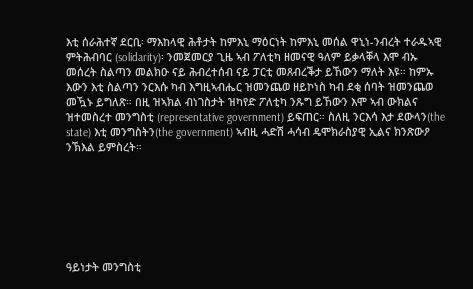እቲ ሰራሕተኛ ደርቢ፡ ማእከላዊ ሕቶታት ከምእኒ ማዕርነት ከምእኒ መሰል ዋኒነ-ንብረት ተራዱኣዊ ምትሕብባር (solidarity)፡ ንመጀመርያ ጊዜ ኣብ ፖለቲካ ዘመናዊ ዓለም ይቃላቐላ እሞ ብኡ መሰረት ስልጣን መልክዑ ናይ ሕብረተሰብ ናይ ፓርቲ መጸብረቕታ ይኸውን ማለት እዩ። ከምኡ እውን እቲ ስልጣን ንርእሱ ካብ እግዚኣብሔር ዝመንጨወ ዘይኮነስ ካብ ደቂ ሰባት ዝመንጨወ መዃኑ ይግለጽ። በዚ ዝኣክል ብነገስታት ዝካየድ ፖለቲካ ንጹግ ይኸውን እሞ ኣብ ውክልና ዝተመስረተ መንግስቲ (representative government) ይፍጠር። ስለዚ ንርእሳ እታ ደውላን(the state) እቲ መንግስትን(the government) ኣብዚ ሓድሽ ሓሳብ ዴሞክራስያዊ ኢልና ክንጽውዖ ንኽእል ይምስረት።







ዓይነታት መንግስቲ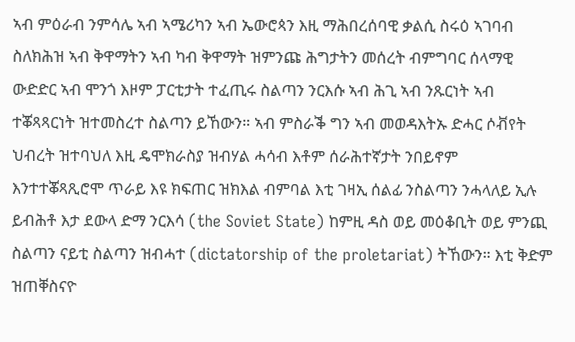ኣብ ምዕራብ ንምሳሌ ኣብ ኣሜሪካን ኣብ ኤውሮጳን እዚ ማሕበረሰባዊ ቃልሲ ስሩዕ ኣገባብ ስለክሕዝ ኣብ ቅዋማትን ኣብ ካብ ቅዋማት ዝምንጩ ሕግታትን መሰረት ብምግባር ሰላማዊ ውድድር ኣብ ሞንጎ እዞም ፓርቲታት ተፈጢሩ ስልጣን ንርእሱ ኣብ ሕጊ ኣብ ንጹርነት ኣብ ተቖጻጻርነት ዝተመስረተ ስልጣን ይኸውን። ኣብ ምስራቕ ግን ኣብ መወዳእትኡ ድሓር ሶቭየት ህብረት ዝተባህለ እዚ ዴሞክራስያ ዝብሃል ሓሳብ እቶም ሰራሕተኛታት ንበይኖም እንተተቖጻጺሮሞ ጥራይ እዩ ክፍጠር ዝክእል ብምባል እቲ ገዛኢ ሰልፊ ንስልጣን ንሓላለይ ኢሉ ይብሕቶ እታ ደውላ ድማ ንርእሳ (the Soviet State) ከምዚ ዳስ ወይ መዕቆቢት ወይ ምንጪ ስልጣን ናይቲ ስልጣን ዝብሓተ (dictatorship of the proletariat) ትኸውን። እቲ ቅድም ዝጠቐስናዮ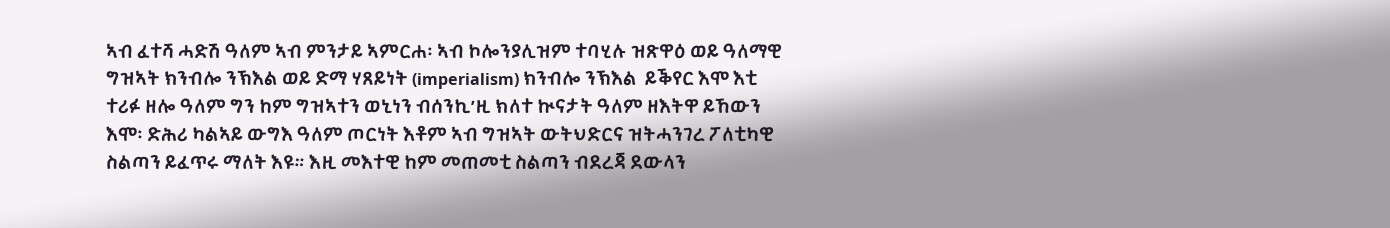ኣብ ፈተሻ ሓድሽ ዓለም ኣብ ምንታይ ኣምርሐ፡ ኣብ ኮሎንያሊዝም ተባሂሉ ዝጽዋዕ ወይ ዓለማዊ ግዝኣት ክንብሎ ንኽእል ወይ ድማ ሃጸይነት (imperialism) ክንብሎ ንኽእል  ይቕየር እሞ እቲ ተሪፉ ዘሎ ዓለም ግን ከም ግዝኣተን ወኒነን ብሰንኪ’ዚ ክለተ ኲናታት ዓለም ዘእትዋ ይኸውን እሞ፡ ድሕሪ ካልኣይ ውግእ ዓለም ጦርነት እቶም ኣብ ግዝኣት ውትህድርና ዝትሓንገረ ፖለቲካዊ ስልጣን ይፈጥሩ ማለት እዩ። እዚ መእተዊ ከም መጠመቲ ስልጣን ብደረጃ ደውላን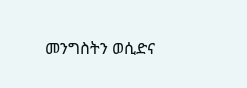መንግስትን ወሲድና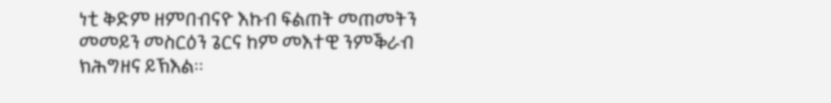ነቲ ቅድም ዘምበብናዮ እኩብ ፍልጠት መጠመትን መመይን መስርዕን ጌርና ከም መእተዊ ንምቕራብ ክሕግዘና ይኽእል።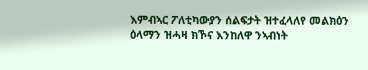እምብኣር ፖለቲካውያን ሰልፍታት ዝተፈላለየ መልክዕን ዕላማን ዝሓዛ ክኾና እንከለዋ ንኣብነት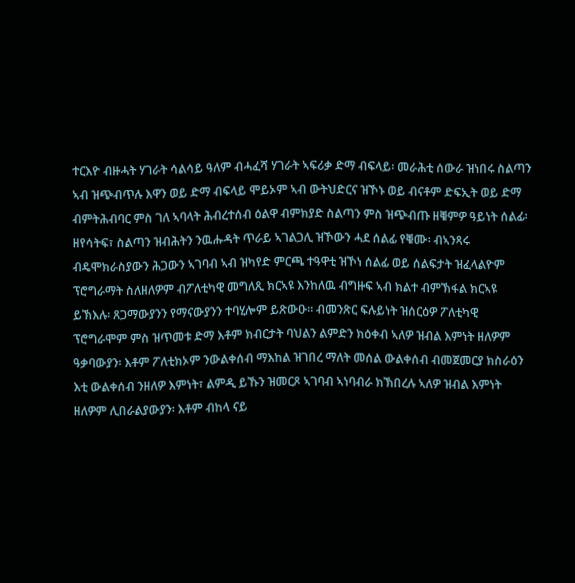ተርእዮ ብዙሓት ሃገራት ሳልሳይ ዓለም ብሓፈሻ ሃገራት ኣፍሪቃ ድማ ብፍላይ፡ መራሕቲ ሰውራ ዝነበሩ ስልጣን ኣብ ዝጭብጥሉ እዋን ወይ ድማ ብፍላይ ሞይኦም ኣብ ውትህድርና ዝኾኑ ወይ ብናቶም ድፍኢት ወይ ድማ ብምትሕብባር ምስ ገለ ኣባላት ሕብረተሰብ ዕልዋ ብምክያድ ስልጣን ምስ ዝጭብጡ ዘቑምዎ ዓይነት ሰልፊ፡ ዘየሳትፍ፣ ስልጣን ዝብሕትን ንዉሑዳት ጥራይ ኣገልጋሊ ዝኾውን ሓደ ሰልፊ የቑሙ፡ ብኣንጻሩ ብዴሞክራስያውን ሕጋውን ኣገባብ ኣብ ዝካየድ ምርጫ ተዓዋቲ ዝኾነ ሰልፊ ወይ ሰልፍታት ዝፈላልዮም ፕሮግራማት ስለዘለዎም ብፖለቲካዊ መግለጺ ክርኣዩ እንከለዉ ብግዙፍ ኣብ ክልተ ብምኽፋል ክርኣዩ ይኽእሉ፡ ጸጋማውያንን የማናውያንን ተባሂሎም ይጽውዑ። ብመንጽር ፍሉይነት ዝሰርዕዎ ፖለቲካዊ ፕሮግራሞም ምስ ዝጥመቱ ድማ እቶም ክብርታት ባህልን ልምድን ክዕቀብ ኣለዎ ዝብል እምነት ዘለዎም ዓቃባውያን፡ እቶም ፖለቲክኦም ንውልቀሰብ ማእከል ዝገበረ ማለት መሰል ውልቀሰብ ብመጀመርያ ክስራዕን እቲ ውልቀሰብ ንዘለዎ እምነት፣ ልምዲ ይኹን ዝመርጾ ኣገባብ ኣነባብራ ክኽበረሉ ኣለዎ ዝብል እምነት ዘለዎም ሊበራልያውያን፡ እቶም ብከላ ናይ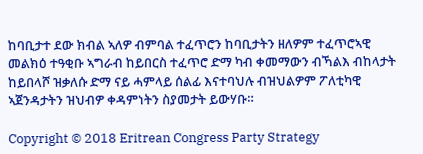ከባቢታተ ደው ክብል ኣለዎ ብምባል ተፈጥሮን ከባቢታትን ዘለዎም ተፈጥሮኣዊ መልክዕ ተዓቂቡ ኣግራብ ከይበርስ ተፈጥሮ ድማ ካብ ቀመማውን ብኻልእ ብከላታት ከይበላሾ ዝቃለሱ ድማ ናይ ሓምላይ ሰልፊ እናተባህሉ ብዝህልዎም ፖለቲካዊ ኣጀንዳታትን ዝህብዎ ቀዳምነትን ስያመታት ይውሃቡ።

Copyright © 2018 Eritrean Congress Party Strategy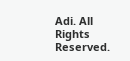Adi. All Rights Reserved.